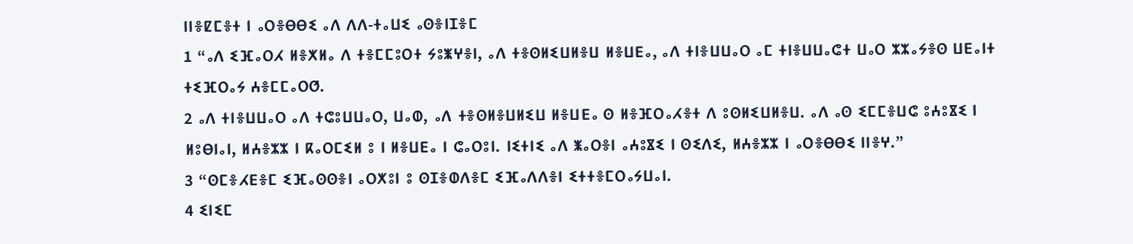ⵏⵏⴻⵇⵎⴻⵜ ⵏ ⴰⵔⴻⴱⴱⵉ ⴰⴷ ⴷⴷ-ⵜⴰⵡⵉ ⴰⵙⴻⵏⵊⴻⵎ
1 “ⴰⴷ ⵉⴼⴰⵔⵃ ⵍⴻⵅⵍⴰ ⴷ ⵜⴻⵎⵎⵓⵔⵜ ⵢⵓⵥⵖⴻⵏ, ⴰⴷ ⵜⴻⵙⵍⵉⵡⵍⴻⵡ ⵍⴻⵡⴹⴰ, ⴰⴷ ⵜⵏⴻⵡⵡⴰⵔ ⴰⵎ ⵜⵏⴻⵡⵡⴰⵛⵜ ⵡⴰⵔ ⵣⵣⴰⵢⴻⵙ ⵡⴹⴰⵏⵜ ⵜⵉⴼⵔⴰⵢ ⵄⴻⵎⵎⴰⵔⵚ.
2 ⴰⴷ ⵜⵏⴻⵡⵡⴰⵔ ⴰⴷ ⵜⵛⵓⵡⵡⴰⵔ, ⵡⴰⵀ, ⴰⴷ ⵜⴻⵙⵍⴻⵡⵍⵉⵡ ⵍⴻⵡⴹⴰ ⵙ ⵍⴻⴼⵔⴰⵃⴻⵜ ⴷ ⵓⵙⵍⵉⵡⵍⴻⵡ. ⴰⴷ ⴰⵙ ⵉⵎⵎⴻⵡⵛ ⵓⵄⵓⴵⵉ ⵏ ⵍⵓⴱⵏⴰⵏ, ⵍⵄⴻⵣⵣ ⵏ ⴽⴰⵔⵎⵉⵍ ⵓ ⵏ ⵍⴻⵡⴹⴰ ⵏ ⵛⴰⵔⵓⵏ. ⵏⵉⵜⵏⵉ ⴰⴷ ⵥⴰⵔⴻⵏ ⴰⵄⵓⴵⵉ ⵏ ⵙⵉⴷⵉ, ⵍⵄⴻⵣⵣ ⵏ ⴰⵔⴻⴱⴱⵉ ⵏⵏⴻⵖ.”
3 “ⵙⵎⴻⵃⴹⴻⵎ ⵉⴼⴰⵙⵙⴻⵏ ⴰⵔⵅⵓⵏ ⵓ ⵙⵊⴻⵀⴷⴻⵎ ⵉⴼⴰⴷⴷⴻⵏ ⵉⵜⵜⴻⵎⵔⴰⵢⵡⴰⵏ.
4 ⵉⵏⵉⵎ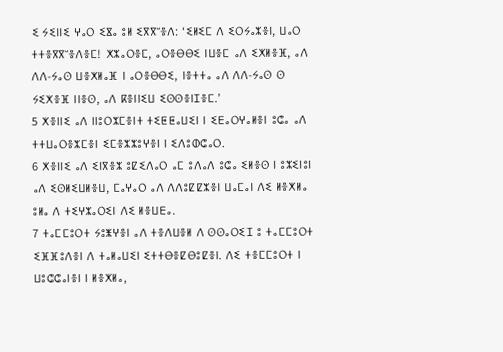ⵉ ⵢⵉⵏⵏⵉ ⵖⴰⵔ ⵉⴵⴰ ⵓⵍ ⵉⴳⴳⵯⴻⴷ: ‘ⵉⵍⵉⵎ ⴷ ⵉⵔⵢⴰⵣⴻⵏ, ⵡⴰⵔ ⵜⵜⴻⴳⴳⵯⴻⴷⴻⵎ! ⵅⵣⴰⵔⴻⵎ, ⴰⵔⴻⴱⴱⵉ ⵏⵡⴻⵎ ⴰⴷ ⵉⵅⵍⴻⴼ, ⴰⴷ ⴷⴷ-ⵢⴰⵙ ⵡⴻⵅⵍⴰⴼ ⵏ ⴰⵔⴻⴱⴱⵉ, ⵏⴻⵜⵜⴰ ⴰⴷ ⴷⴷ-ⵢⴰⵙ ⵙ ⵢⵉⵅⴻⴼ ⵏⵏⴻⵙ, ⴰⴷ ⴽⴻⵏⵏⵉⵡ ⵉⵙⵙⴻⵏⵊⴻⵎ.’
5 ⵅⴻⵏⵏⵉ ⴰⴷ ⵏⵏⵓⵔⵣⵎⴻⵏⵜ ⵜⵉⵟⵟⴰⵡⵉⵏ ⵏ ⵉⴹⴰⵔⵖⴰⵍⴻⵏ ⵓⵛⴰ ⴰⴷ ⵜⵜⵡⴰⵔⴻⵣⵎⴻⵏ ⵉⵎⴻⵣⵣⵓⵖⴻⵏ ⵏ ⵉⴷⵓⵀⵛⴰⵔ.
6 ⵅⴻⵏⵏⵉ ⴰⴷ ⵉⵏⴳⴻⵣ ⵓⵇⵉⴷⴰⵔ ⴰⵎ ⵓⴷⴰⴷ ⵓⵛⴰ ⵉⵍⴻⵙ ⵏ ⵓⵣⵉⵏⵓⵏ ⴰⴷ ⵉⵙⵍⵉⵡⵍⴻⵡ, ⵎⴰⵖⴰⵔ ⴰⴷ ⴷⴷⵓⵇⵇⵣⴻⵏ ⵡⴰⵎⴰⵏ ⴷⵉ ⵍⴻⵅⵍⴰ ⵓⵍⴰ ⴷ ⵜⵉⵖⵣⴰⵔⵉⵏ ⴷⵉ ⵍⴻⵡⴹⴰ.
7 ⵜⴰⵎⵎⵓⵔⵜ ⵢⵓⵥⵖⴻⵏ ⴰⴷ ⵜⴻⴷⵡⴻⵍ ⴷ ⵙⵙⴰⵔⵉⵊ ⵓ ⵜⴰⵎⵎⵓⵔⵜ ⵉⴼⴼⵓⴷⴻⵏ ⴷ ⵜⴰⵍⴰⵡⵉⵏ ⵉⵜⵜⴱⴻⵇⴱⵓⵇⴻⵏ. ⴷⵉ ⵜⴻⵎⵎⵓⵔⵜ ⵏ ⵡⵓⵛⵛⴰⵏⴻⵏ ⵏ ⵍⴻⵅⵍⴰ,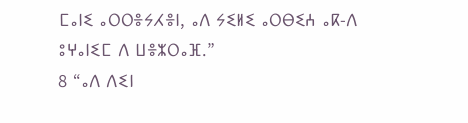ⵎⴰⵏⵉ ⴰⵔⵔⴻⵢⵃⴻⵏ, ⴰⴷ ⵢⵉⵍⵉ ⴰⵔⴱⵉⵄ ⴰⴽ-ⴷ ⵓⵖⴰⵏⵉⵎ ⴷ ⵡⴻⵣⵔⴰⴼ.”
8 “ⴰⴷ ⴷⵉⵏ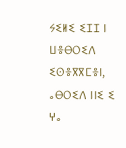ⵢⵉⵍⵉ ⵉⵊⵊ ⵏ ⵡⴻⴱⵔⵉⴷ ⵉⵙⴻⴳⴳⵎⴻⵏ, ⴰⴱⵔⵉⴷ ⵏⵏⵉ ⵉ ⵖⴰ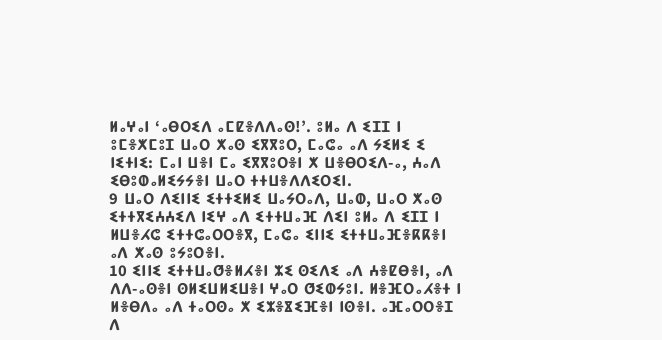ⵍⴰⵖⴰⵏ ‘ⴰⴱⵔⵉⴷ ⴰⵎⵇⴻⴷⴷⴰⵙ!’. ⵓⵍⴰ ⴷ ⵉⵊⵊ ⵏ ⵓⵎⴻⵅⵎⵓⵊ ⵡⴰⵔ ⵅⴰⵙ ⵉⴳⴳⵓⵔ, ⵎⴰⵛⴰ ⴰⴷ ⵢⵉⵍⵉ ⵉ ⵏⵉⵜⵏⵉ: ⵎⴰⵏ ⵡⴻⵏ ⵎⴰ ⵉⴳⴳⵓⵔⴻⵏ ⵅ ⵡⴻⴱⵔⵉⴷ-ⴰ, ⵄⴰⴷ ⵉⴱⵓⵀⴰⵍⵉⵢⵢⴻⵏ ⵡⴰⵔ ⵜⵜⵡⴻⴷⴷⵉⵔⵉⵏ.
9 ⵡⴰⵔ ⴷⵉⵏⵏⵉ ⵉⵜⵜⵉⵍⵉ ⵡⴰⵢⵔⴰⴷ, ⵡⴰⵀ, ⵡⴰⵔ ⵅⴰⵙ ⵉⵜⵜⴳⵉⵄⵄⵉⴷ ⵏⵉⵖ ⴰⴷ ⵉⵜⵜⵡⴰⴼ ⴷⵉⵏ ⵓⵍⴰ ⴷ ⵉⵊⵊ ⵏ ⵍⵡⴻⵃⵛ ⵉⵜⵜⵛⴰⵔⵔⴻⴳ, ⵎⴰⵛⴰ ⵉⵏⵏⵉ ⵉⵜⵜⵡⴰⴼⴻⴽⴽⴻⵏ ⴰⴷ ⵅⴰⵙ ⵓⵢⵓⵔⴻⵏ.
10 ⵉⵏⵏⵉ ⵉⵜⵜⵡⴰⵚⴻⵍⵃⴻⵏ ⵣⵉ ⵙⵉⴷⵉ ⴰⴷ ⵄⴻⵇⴱⴻⵏ, ⴰⴷ ⴷⴷ-ⴰⵙⴻⵏ ⵙⵍⵉⵡⵍⵉⵡⴻⵏ ⵖⴰⵔ ⵚⵉⵀⵢⵓⵏ. ⵍⴻⴼⵔⴰⵃⴻⵜ ⵏ ⵍⴻⴱⴷⴰ ⴰⴷ ⵜⴰⵔⵙⴰ ⵅ ⵉⵣⴻⴵⵉⴼⴻⵏ ⵏⵙⴻⵏ. ⴰⴼⴰⵔⵔⴻⵊ ⴷ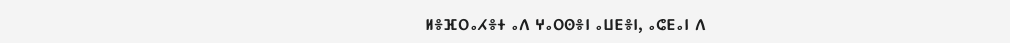ⵍⴻⴼⵔⴰⵃⴻⵜ ⴰⴷ ⵖⴰⵔⵙⴻⵏ ⴰⵡⴹⴻⵏ, ⴰⵛⴹⴰⵏ ⴷ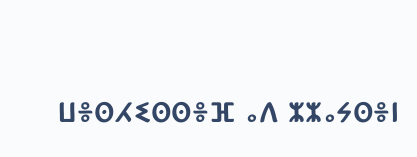ⵡⴻⵙⵃⵉⵙⵙⴻⴼ ⴰⴷ ⵣⵣⴰⵢⵙⴻⵏ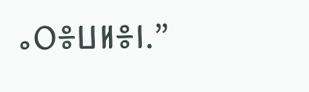ⴰⵔⴻⵡⵍⴻⵏ.”